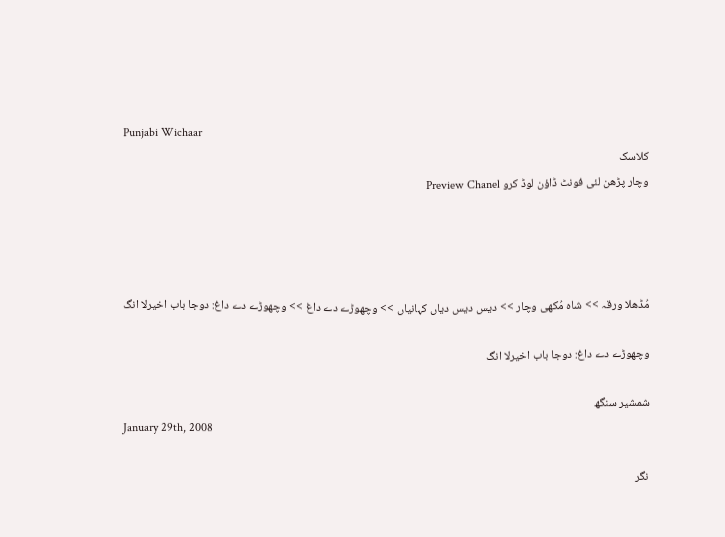Punjabi Wichaar
کلاسک
وچار پڑھن لئی فونٹ ڈاؤن لوڈ کرو Preview Chanel




مُڈھلا ورقہ >> شاہ مُکھی وچار >> دیس دیس دیاں کہانیاں >> وچھوڑے دے داغ >> وچھوڑے دے داغ: دوجا باب اخیرلا انگ

وچھوڑے دے داغ: دوجا باب اخیرلا انگ

شمشیر سنگھ
January 29th, 2008

نگر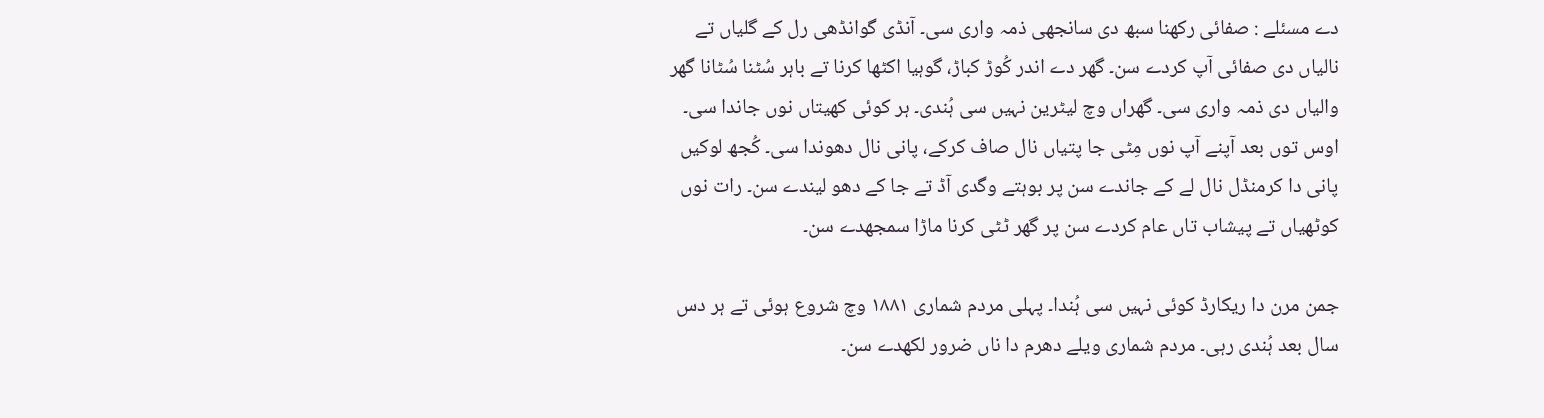دے مسئلے : صفائی رکھنا سبھ دی سانجھی ذمہ واری سی۔ آنڈی گوانڈھی رل کے گلیاں تے نالیاں دی صفائی آپ کردے سن۔ گھر دے اندر کُوڑ کباڑ، گوہیا اکٹھا کرنا تے باہر سُٹنا سُٹانا گھر والیاں دی ذمہ واری سی۔ گھراں وچ لیٹرین نہیں سی ہُندی۔ ہر کوئی کھیتاں نوں جاندا سی۔ اوس توں بعد آپنے آپ نوں مِٹی جا پتیاں نال صاف کرکے، پانی نال دھوندا سی۔ کُجھ لوکیں پانی دا کرمنڈل نال لے کے جاندے سن پر بوہتے وگدی آڈ تے جا کے دھو لیندے سن۔ رات نوں کوٹھیاں تے پیشاب تاں عام کردے سن پر گھر ٹٹی کرنا ماڑا سمجھدے سن۔

جمن مرن دا ریکارڈ کوئی نہیں سی ہُندا۔ پہلی مردم شماری ١٨٨١ وچ شروع ہوئی تے ہر دس سال بعد ہُندی رہی۔ مردم شماری ویلے دھرم دا ناں ضرور لکھدے سن۔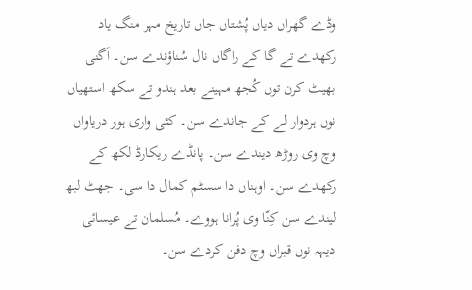وڈے گھراں دیاں پُشتاں جاں تاریخ مہر منگ یاد رکھدے تے گا کے راگاں نال سُناؤندے سن۔ اَگنی بھیٹ کرن توں کُجھ مہینے بعد ہندو تے سکھ استھیاں نوں ہردوار لے کے جاندے سن۔ کئی واری ہور دریاواں وچ وی روڑھ دیندے سن۔ پانڈے ریکارڈ لکھ کے رکھدے سن۔ اوہناں دا سسٹم کمال دا سی۔ جھٹ لبھ لیندے سن کِنّا وی پُرانا ہووے۔ مُسلمان تے عیسائی دیہہ نوں قبراں وچ دفن کردے سن۔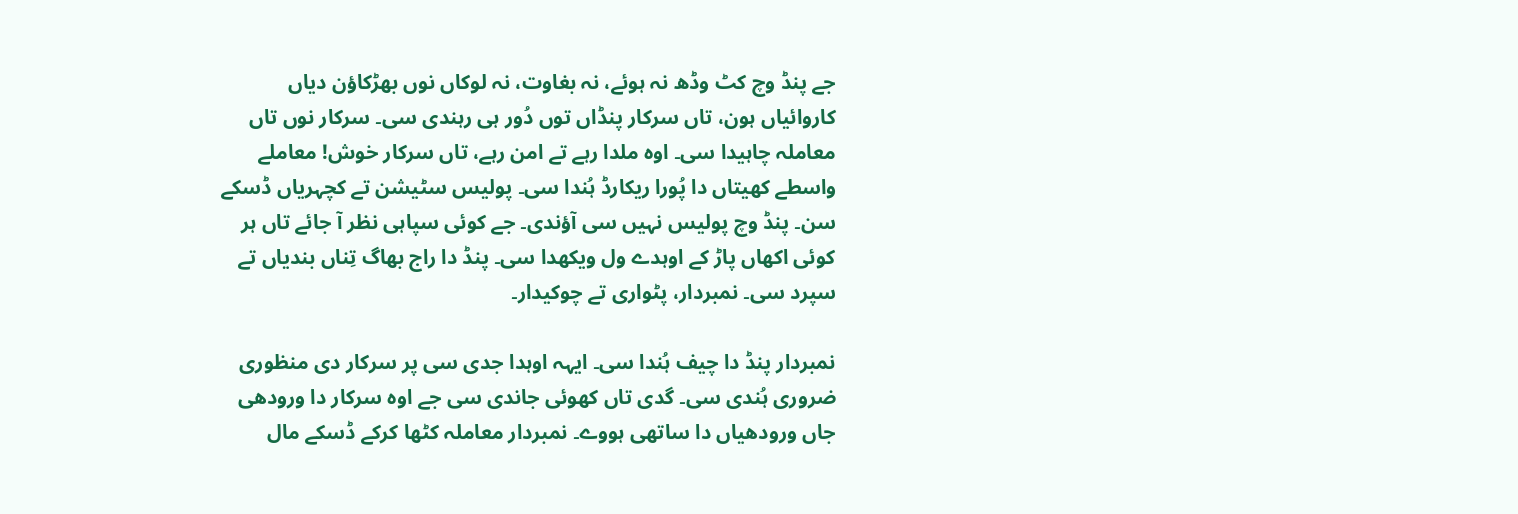جے پنڈ وچ کٹ وڈھ نہ ہوئے، نہ بغاوت، نہ لوکاں نوں بھڑکاؤن دیاں کاروائیاں ہون، تاں سرکار پنڈاں توں دُور ہی رہندی سی۔ سرکار نوں تاں معاملہ چاہیدا سی۔ اوہ ملدا رہے تے امن رہے، تاں سرکار خوش! معاملے واسطے کھیتاں دا پُورا ریکارڈ ہُندا سی۔ پولیس سٹیشن تے کچہریاں ڈسکے سن۔ پنڈ وچ پولیس نہیں سی آؤندی۔ جے کوئی سپاہی نظر آ جائے تاں ہر کوئی اکھاں پاڑ کے اوہدے ول ویکھدا سی۔ پنڈ دا راج بھاگ تِناں بندیاں تے سپرد سی۔ نمبردار، پٹواری تے چوکیدار۔

نمبردار پنڈ دا چیف ہُندا سی۔ ایہہ اوہدا جدی سی پر سرکار دی منظوری ضروری ہُندی سی۔ گدی تاں کھوئی جاندی سی جے اوہ سرکار دا ورودھی جاں ورودھیاں دا ساتھی ہووے۔ نمبردار معاملہ کٹھا کرکے ڈسکے مال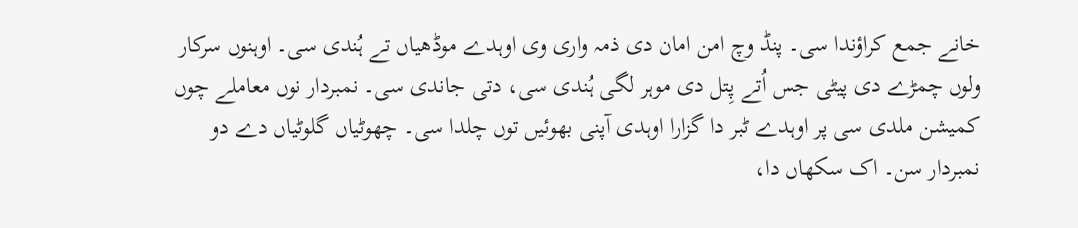خانے جمع کراؤندا سی۔ پنڈ وچ امن امان دی ذمہ واری وی اوہدے موڈھیاں تے ہُندی سی۔ اوہنوں سرکار ولوں چمڑے دی پیٹی جس اُتے پِتل دی موہر لگی ہُندی سی، دتی جاندی سی۔ نمبردار نوں معاملے چوں کمیشن ملدی سی پر اوہدے ٹبر دا گزارا اوہدی آپنی بھوئیں توں چلدا سی۔ چھوٹیاں گلوٹیاں دے دو نمبردار سن۔ اک سکھاں دا،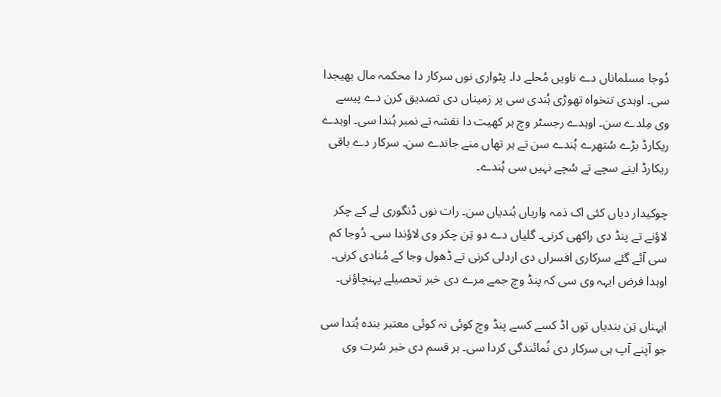دُوجا مسلماناں دے ناویں مُحلے دا۔ پٹواری نوں سرکار دا محکمہ مال بھیجدا سی۔ اوہدی تنخواہ تھوڑی ہُندی سی پر زمیناں دی تصدیق کرن دے پیسے وی مِلدے سن۔ اوہدے رجسٹر وچ ہر کھیت دا نقشہ تے نمبر ہُندا سی۔ اوہدے ریکارڈ بڑے سُتھرے ہُندے سن تے ہر تھاں منے جاندے سن۔ سرکار دے باقی ریکارڈ اینے سچے تے سُچے نہیں سی ہُندے۔

چوکیدار دیاں کئی اک ذمہ واریاں ہُندیاں سن۔ رات نوں ڈنگوری لے کے چکر لاؤنے تے پنڈ دی راکھی کرنی۔ گلیاں دے دو تِن چکر وی لاؤندا سی۔ دُوجا کم سی آئے گئے سرکاری افسراں دی اردلی کرنی تے ڈھول وجا کے مُنادی کرنی۔ اوہدا فرض ایہہ وی سی کہ پنڈ وچ جمے مرے دی خبر تحصیلے پہنچاؤنی۔

ایہناں تِن بندیاں توں اڈ کسے کسے پنڈ وچ کوئی نہ کوئی معتبر بندہ ہُندا سی جو آپنے آپ ہی سرکار دی نُمائندگی کردا سی۔ ہر قسم دی خبر سُرت وی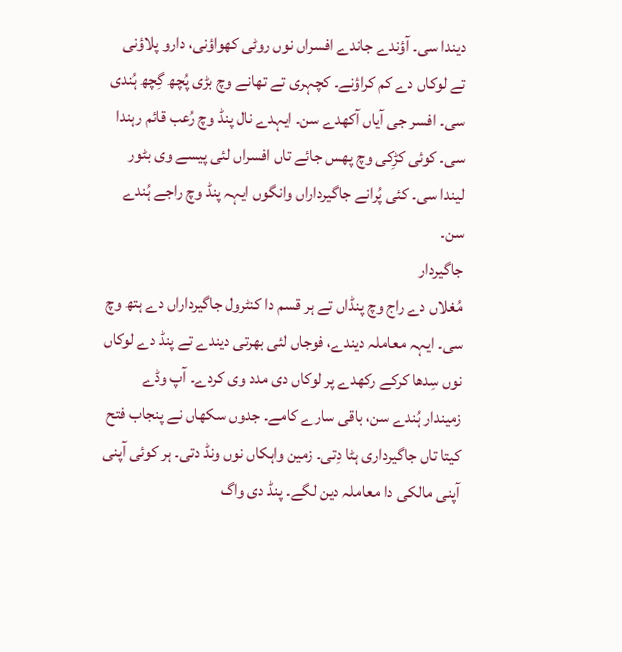دیندا سی۔ آؤندے جاندے افسراں نوں روٹی کھواؤنی، دارو پلاؤنی تے لوکاں دے کم کراؤنے۔ کچہری تے تھانے وچ بڑی پُچھ گِچھ ہُندی سی۔ افسر جی آیاں آکھدے سن۔ ایہدے نال پنڈ وچ رُعب قائم رہندا سی۔ کوئی کڑِکی وچ پھس جائے تاں افسراں لئی پیسے وی بٹور لیندا سی۔ کئی پُرانے جاگیرداراں وانگوں ایہہ پنڈ وچ راجے ہُندے سن۔
جاگیردار
مُغلاں دے راج وچ پنڈاں تے ہر قسم دا کنٹرول جاگیرداراں دے ہتھ وچ سی۔ ایہہ معاملہ دیندے، فوجاں لئی بھرتی دیندے تے پنڈ دے لوکاں نوں سِدھا کرکے رکھدے پر لوکاں دی مدد وی کردے۔ آپ وڈے زمیندار ہُندے سن، باقی سارے کامے۔ جدوں سکھاں نے پنجاب فتح کیتا تاں جاگیرداری ہٹا دِتی۔ زمین واہکاں نوں ونڈ دتی۔ ہر کوئی آپنی آپنی مالکی دا معاملہ دین لگے۔ پنڈ دی واگ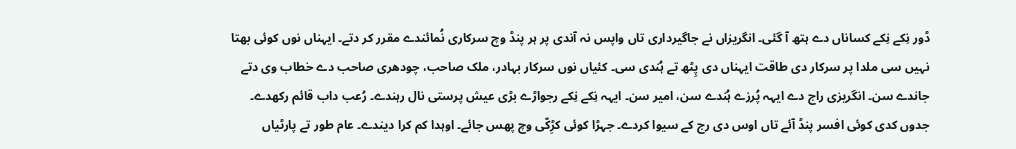ڈور نِکے نِکے کساناں دے ہتھ آ گئی۔ انگریزاں نے جاگیرداری تاں واپس نہ آندی پر ہر پنڈ وچ سرکاری نُمائندے مقرر کر دتے۔ ایہناں نوں کوئی بھتا نہیں سی ملدا پر سرکار دی طاقت ایہناں دی پِٹھ تے ہُندی سی۔ کئیاں نوں سرکار بہادر، ملک صاحب، چودھری صاحب دے خطاب وی دتے جاندے سن۔ انگریزی راج دے ایہہ پُرزے ہُندے سن، امیر سن۔ ایہہ نِکے نِکے رجواڑے بڑی عیش پرستی نال رہندے۔ رُعب داب قائم رکھدے۔ جدوں کدی کوئی افسر پنڈ آئے تاں اوس دی رج کے سیوا کردے۔ جہڑا کوئی کڑِکّی وچ پھس جائے۔ اوہدا کم کرا دیندے۔ عام طور تے پارٹیاں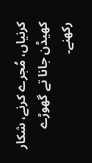کرنیاں، مُجرے کرنے، شکار کھیڈن جانا تے گھوڑے رکھنے۔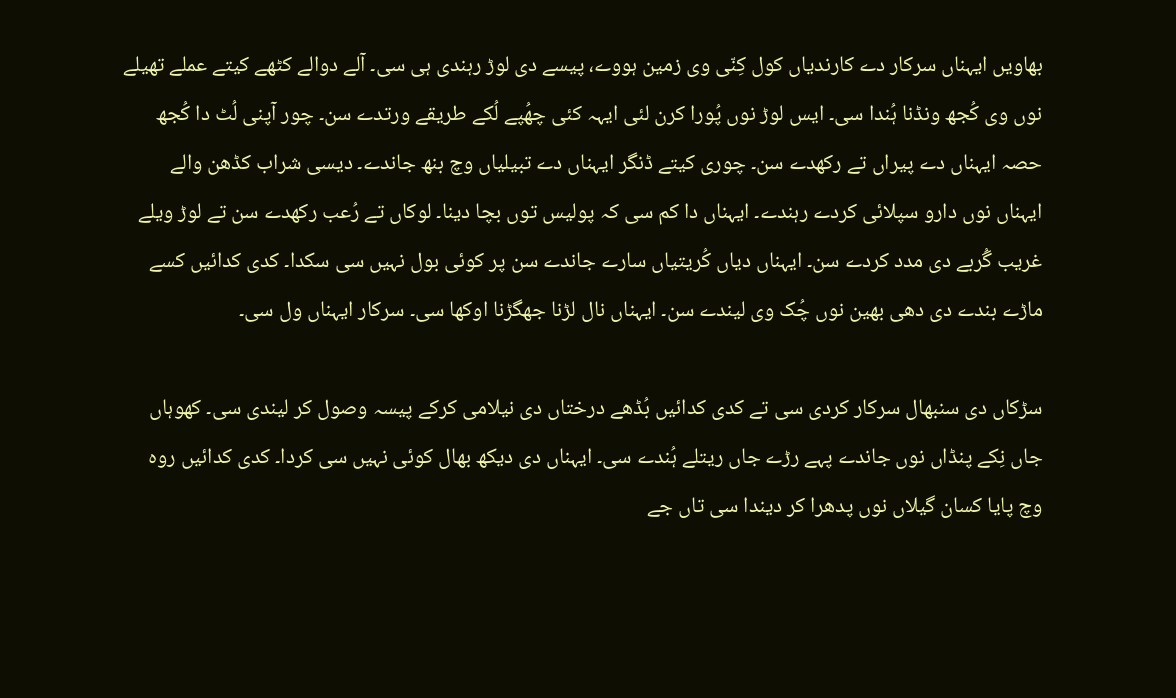بھاویں ایہناں سرکار دے کارندیاں کول کِنّی وی زمین ہووے، پیسے دی لوڑ رہندی ہی سی۔ آلے دوالے کٹھے کیتے عملے تھیلے نوں وی کُجھ ونڈنا ہُندا سی۔ ایس لوڑ نوں پُورا کرن لئی ایہہ کئی چھُپے لُکے طریقے ورتدے سن۔ چور آپنی لُٹ دا کُجھ حصہ ایہناں دے پیراں تے رکھدے سن۔ چوری کیتے ڈنگر ایہناں دے تبیلیاں وچ بنھ جاندے۔ دیسی شراب کڈھن والے ایہناں نوں دارو سپلائی کردے رہندے۔ ایہناں دا کم سی کہ پولیس توں بچا دینا۔ لوکاں تے رُعب رکھدے سن تے لوڑ ویلے غریب گُربے دی مدد کردے سن۔ ایہناں دیاں کُریتیاں سارے جاندے سن پر کوئی بول نہیں سی سکدا۔ کدی کدائیں کسے ماڑے بندے دی دھی بھین نوں چُک وی لیندے سن۔ ایہناں نال لڑنا جھگڑنا اوکھا سی۔ سرکار ایہناں ول سی۔

سڑکاں دی سنبھال سرکار کردی سی تے کدی کدائیں بُڈھے درختاں دی نیلامی کرکے پیسہ وصول کر لیندی سی۔ کھوہاں جاں نِکے پنڈاں نوں جاندے پہے رڑے جاں ریتلے ہُندے سی۔ ایہناں دی دیکھ بھال کوئی نہیں سی کردا۔ کدی کدائیں روہ وچ پایا کسان گیلاں نوں پدھرا کر دیندا سی تاں جے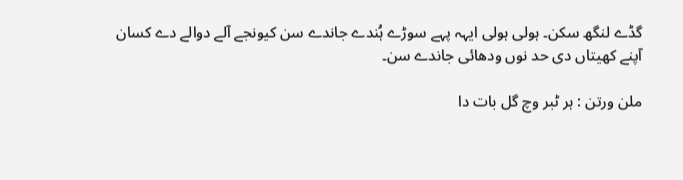گڈے لنگھ سکن۔ ہولی ہولی ایہہ پہے سوڑے ہُندے جاندے سن کیونجے آلے دوالے دے کسان آپنے کھیتاں دی حد نوں ودھائی جاندے سن۔

ملن ورتن : ہر ٹبر وچ گل بات دا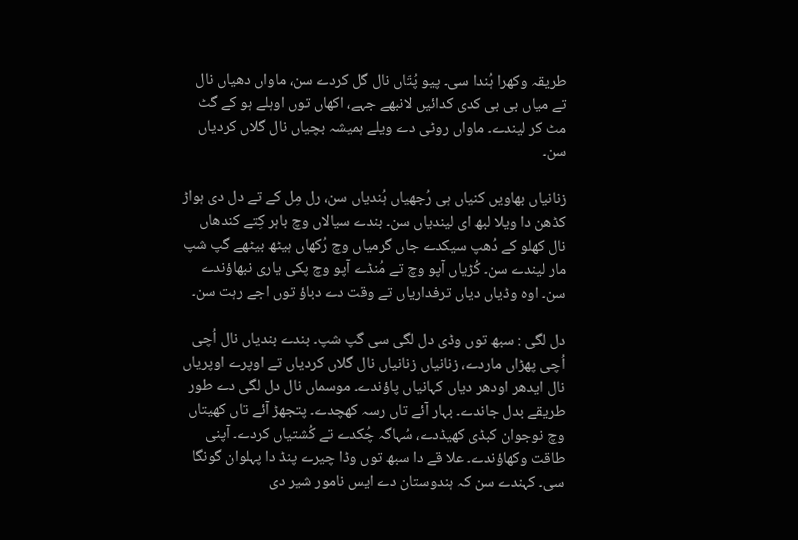طریقہ وکھرا ہُندا سی۔ پیو پُتّاں نال گل کردے سن، ماواں دھیاں نال تے میاں بی بی کدی کدائیں لانبھے جہے، اکھاں توں اوہلے ہو کے گٹ مٹ کر لیندے۔ ماواں روٹی دے ویلے ہمیشہ بچیاں نال گلاں کردیاں سن۔

زنانیاں بھاویں کنیاں ہی رُجھیاں ہُندیاں سن، رل مِل کے تے دل دی ہواڑ کڈھن دا ویلا لبھ ای لیندیاں سن۔ بندے سیالاں وچ باہر کِتے کندھاں نال کھلو کے دُھپ سیکدے جاں گرمیاں وچ رُکھاں ہیٹھ بیٹھے گپ شپ مار لیندے سن۔ کُڑیاں آپو وچ تے مُنڈے آپو وچ پکی یاری نبھاؤندے سن۔ اوہ وڈیاں دیاں ترفداریاں تے وقت دے دباؤ توں اجے رہت سن۔

دل لگی : سبھ توں وڈی دل لگی سی گپ شپ۔ بندے بندیاں نال اُچی اُچی پھڑاں ماردے، زنانیاں زنانیاں نال گلاں کردیاں تے اوپرے اوپریاں نال ایدھر اودھر دیاں کہانیاں پاؤندے۔ موسماں نال دل لگی دے طور طریقے بدل جاندے۔ بہار آئے تاں رسہ کھچدے۔ پتجھڑ آئے تاں کھیتاں وچ نوجوان کبڈی کھیڈدے، سُہاگہ چُکدے تے کُشتیاں کردے۔ آپنی طاقت وکھاؤندے۔ علا قے دا سبھ توں وڈا چیرے پنڈ دا پہلوان گونگا سی۔ کہندے سن کہ ہندوستان دے ایس نامور شیر دی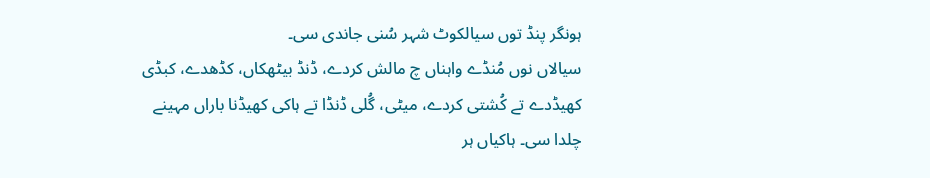ہونگر پنڈ توں سیالکوٹ شہر سُنی جاندی سی۔
سیالاں نوں مُنڈے واہناں چ مالش کردے، ڈنڈ بیٹھکاں، کڈھدے، کبڈی کھیڈدے تے کُشتی کردے، میٹی، گُلی ڈنڈا تے ہاکی کھیڈنا باراں مہینے چلدا سی۔ ہاکیاں ہر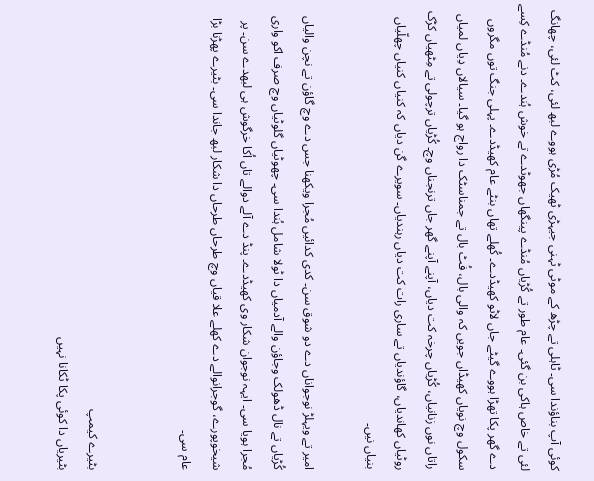کوئی آپ بناؤندا سی۔ ٹاہلی تے چڑھ کے موٹی ٹہنی جیہڑی ٹھیک مُڑی ہووے لبھ لئی، کٹ لئی، چھانگ لئی تے خاص ہاکی بن گئی۔ عام طور تے کُڑیاں مُنڈے پینگھاں جھوٹدے تے خوش ہُندے۔ دنے مُنڈے کِسے دے گھر پکا تھڑا ہووے گیٹے جاں لاٹو کھیڈدے۔ کُھلے تھاں بنٹے عام کھیڈدے۔ پہلی جنگ توں مگروں سکول وچ نویاں کھیڈاں جویں کہ والی بال، فُٹ بال تے جمناسٹک دا رواج ہو گیا۔ سیالاں دِیاں لمیاں راتاں نوں زنانیاں، کُڑیاں چرخہ کت دیاں، آپنے آپنے گھر جاں ترنجناں وچ۔ کُڑیاں ترچولی تے مِٹھیاں کڑک روٹیاں کھاندیاں، گاؤندیاں تے ساری رات کت دیاں رہندیاں۔ سویرے گن دیاں کہ کنیاں کنیاں چھلّیاں بنیاں نیں۔

امیر تے ویہلڑ نوجواناں دے دو شوق سن۔ کدی کدائیں مُجرا ویکھنا جس دے وچ گاؤن تے نچن والیاں کُڑیاں تے نال ڈھولک وجاؤن والے آدمیاں دا ٹولا شامل ہُندا سی۔ چھوٹیاں گلوٹیاں وچ صرف اکو واری مُجرا ہویا سی۔ ایہہ نوجوان شکار وی کھیڈدے۔ پنڈ دے آلے دوالے تاں اُکا خرگوش ہی لبھدے سن۔ پر شیخوپورے، گوجرانوالے دے کھلے علا قیاں وچ طرحاں طرحاں دا شکار لبھ جاندا سی۔ بٹیرے پھڑنا بڑا عام سی۔


بٹیرے کیمپ
بٹیریاں دا کوئی پکا ٹکانا نہیں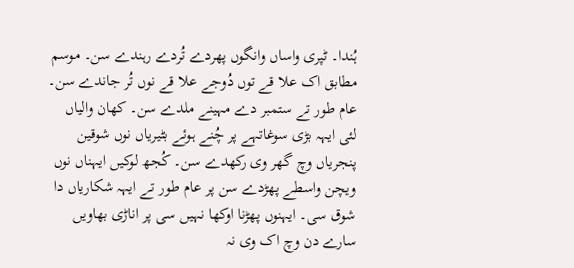ہُندا۔ ٹپری واساں وانگوں پھردے تُردے رہندے سن۔ موسم مطابق اک علا قے توں دُوجے علا قے نوں تُر جاندے سن۔ عام طور تے ستمبر دے مہینے ملدے سن۔ کھان والیاں لئی ایہہ بڑی سوغاتہے پر چُنے ہوئے بٹیریاں نوں شوقین پنجریاں وچ گھر وی رکھدے سن۔ کُجھ لوکیں ایہناں نوں ویچن واسطے پھڑدے سن پر عام طور تے ایہہ شکاریاں دا شوق سی۔ ایہنوں پھڑنا اوکھا نہیں سی پر اناڑی بھاویں سارے دن وچ اک وی نہ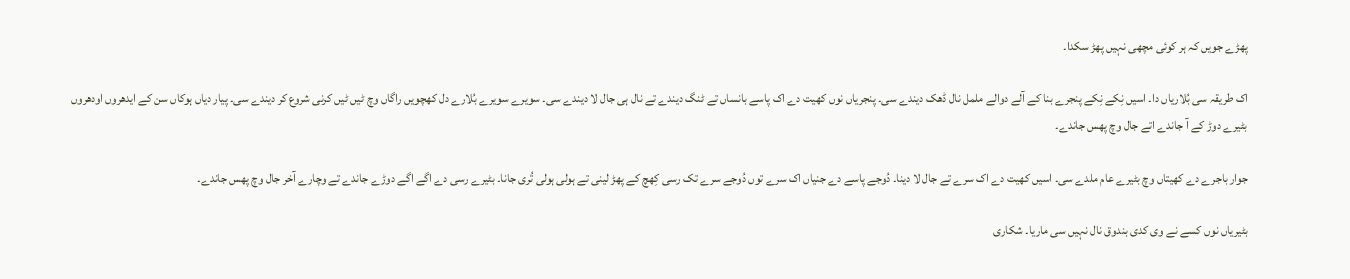پھڑے جویں کہ ہر کوئی مچھی نہیں پھڑ سکدا۔

اک طریقہ سی بُلاریاں دا۔ اسیں نِکے نِکے پنجرے بنا کے آلے دوالے ململ نال ڈھک دیندے سی۔ پنجریاں نوں کھیت دے اک پاسے بانساں تے ٹنگ دیندے تے نال ہی جال لا دیندے سی۔ سویرے سویرے بُلارے دل کھچویں راگاں وچ ٹیں ٹیں کرنی شروع کر دیندے سی۔ پیار دیاں ہوکاں سن کے ایدھروں اودھروں بٹیرے دوڑ کے آ جاندے اتے جال وچ پھس جاندے۔

جوار باجرے دے کھیتاں وچ بٹیرے عام ملدے سی۔ اسیں کھیت دے اک سرے تے جال لا دینا۔ دُوجے پاسے دے جنیاں اک سرے توں دُوجے سرے تک رسی کِھچ کے پھڑ لینی تے ہولی ہولی تُری جانا۔ بٹیرے رسی دے اگے اگے دوڑے جاندے تے وچارے آخر جال وچ پھس جاندے۔

بٹیریاں نوں کسے نے وی کدی بندوق نال نہیں سی ماریا۔ شکاری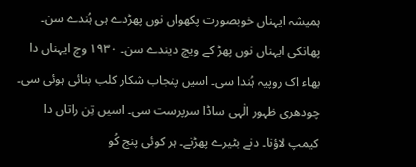ہمیشہ ایہناں خوبصورت پکھواں نوں پھڑدے ہی ہُندے سن۔ پھانکی ایہناں نوں پھڑ کے ویچ دیندے سن۔ ١٩٣٠ وچ ایہناں دا بھاء اک روپیہ ہُندا سی۔ اسیں پنجاب شکار کلب بنائی ہوئی سی۔ چودھری ظہور الٰہی ساڈا سرپرست سی۔ اسیں تِن راتاں دا کیمپ لاؤنا۔ دنے بٹیرے پھڑنے۔ ہر کوئی پنج کُو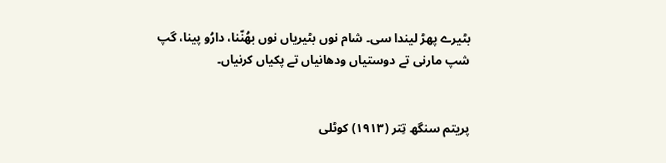بٹیرے پھڑ لیندا سی۔ شام نوں بٹیریاں نوں بھُنّنا، دارُو پینا، گپ شپ مارنی تے دوستیاں ودھانیاں تے پکیاں کرنیاں۔


پریتم سنگھ تِتر (١٩١٣) کوٹلی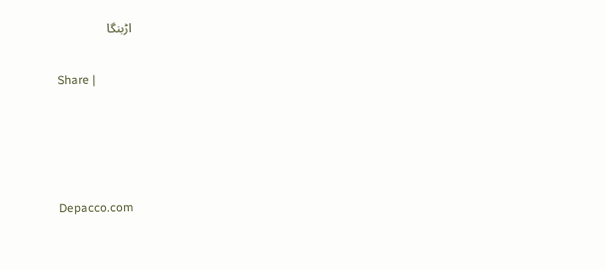اڑبنگا

Share |




Depacco.com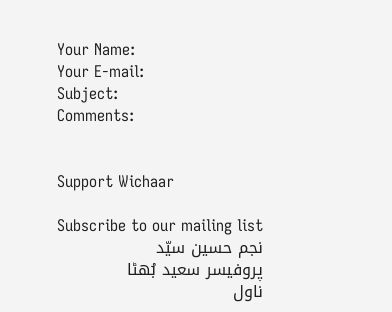Your Name:
Your E-mail:
Subject:
Comments:


Support Wichaar

Subscribe to our mailing list
نجم حسین سیّد
پروفیسر سعید بُھٹا
ناول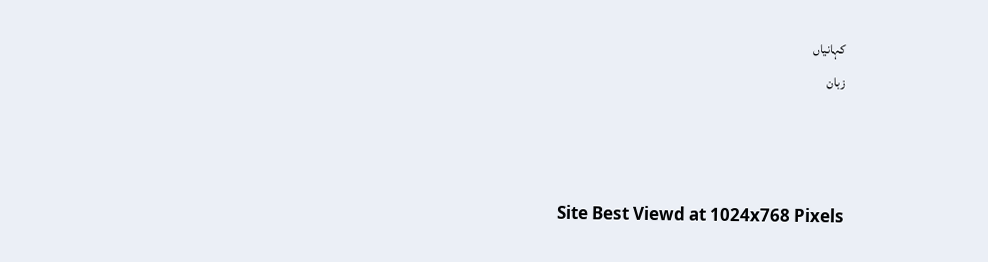کہانیاں
زبان



Site Best Viewd at 1024x768 Pixels